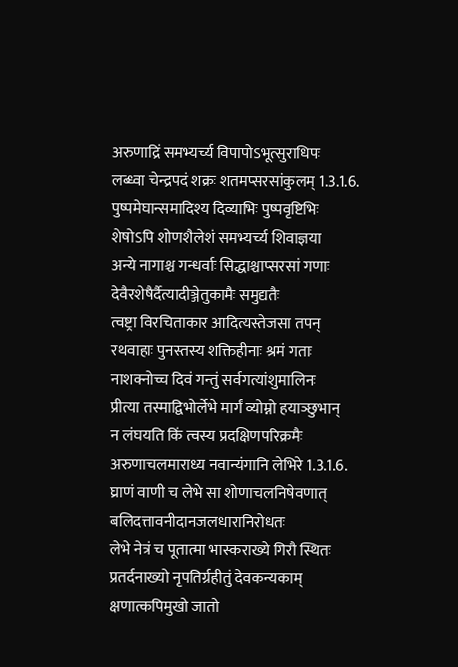अरुणाद्रिं समभ्यर्च्य विपापोऽभूत्सुराधिपः
लब्ध्वा चेन्द्रपदं शक्रः शतमप्सरसांकुलम् 1.3.1.6.
पुष्पमेघान्समादिश्य दिव्याभिः पुष्पवृष्टिभिः
शेषोऽपि शोणशैलेशं समभ्यर्च्य शिवाज्ञया
अन्ये नागाश्च गन्धर्वाः सिद्धाश्चाप्सरसां गणाः
देवैरशेषैर्दैत्यादीञ्जेतुकामैः समुद्यतैः
त्वष्ट्रा विरचिताकार आदित्यस्तेजसा तपन्
रथवाहाः पुनस्तस्य शक्तिहीनाः श्रमं गताः
नाशक्नोच्च दिवं गन्तुं सर्वगत्यांशुमालिनः
प्रीत्या तस्माद्विभोर्लेभे मार्गं व्योम्नो हयाञ्छुभान्
न लंघयति किं त्वस्य प्रदक्षिणपरिक्रमैः
अरुणाचलमाराध्य नवान्यंगानि लेभिरे 1.3.1.6.
घ्राणं वाणी च लेभे सा शोणाचलनिषेवणात्
बलिदत्तावनीदानजलधारानिरोधतः
लेभे नेत्रं च पूतात्मा भास्कराख्ये गिरौ स्थितः
प्रतर्दनाख्यो नृपतिर्ग्रहीतुं देवकन्यकाम्
क्षणात्कपिमुखो जातो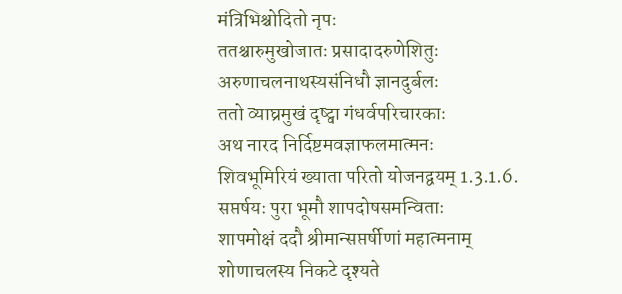मंत्रिभिश्चोदितो नृपः
ततश्चारुमुखोजातः प्रसादादरुणेशितुः
अरुणाचलनाथस्यसंनिधौ ज्ञानदुर्बलः
ततो व्याघ्रमुखं दृष्ट्वा गंधर्वपरिचारकाः
अथ नारद निर्दिष्टमवज्ञाफलमात्मनः
शिवभूमिरियं ख्याता परितो योजनद्वयम् 1.3.1.6.
सप्तर्षयः पुरा भूमौ शापदोषसमन्विताः
शापमोक्षं ददौ श्रीमान्सप्तर्षीणां महात्मनाम्
शोणाचलस्य निकटे दृश्यते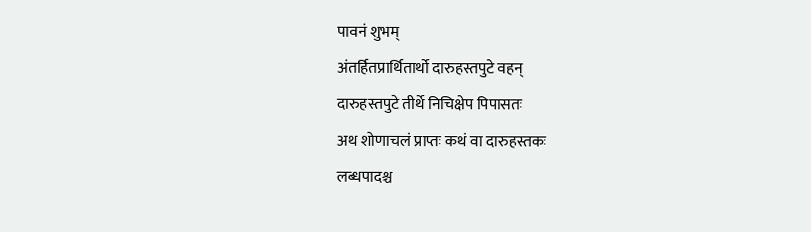पावनं शुभम्
अंतर्हितप्रार्थितार्थो दारुहस्तपुटे वहन्
दारुहस्तपुटे तीर्थे निचिक्षेप पिपासतः
अथ शोणाचलं प्राप्तः कथं वा दारुहस्तकः
लब्धपादश्च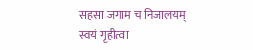सहसा जगाम च निजालयम्
स्वयं गृहीत्वा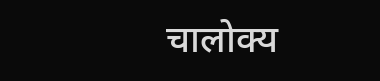चालोक्य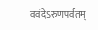ववंदेऽरुणपर्वतम्